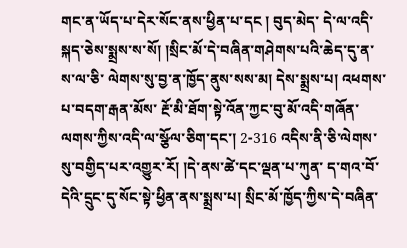གང་ན་ཡོད་པ་དེར་སོང་ནས་ཕྱིན་པ་དང ། བུད་མེད་ དེ་ལ་འདི་སྐད་ཅེས་སྨྲས་ས་སོ། །སྲིང་མོ་དེ་བཞིན་གཤེགས་པའི་ཆེད་དུ་ན་ས་ལ་ཅི་ ལེགས་སུ་བྱ་ན་ཁྱོད་ནུས་སས་མ། དེས་སྨྲས་པ། འཕགས་པ་བདག་རྒན་མོས་ རྔོ་མི་ཐོག་སྟེ་འོན་ཀྱང་བུ་མོ་འདི་གཞོན་ལགས་ཀྱིས་འདི་ལ་སྩོལ་ཅིག་དང་། 2-316 འདིས་ནི་ཅི་ལེགས་སུ་བགྱིད་པར་འགྱུར་རོ། །དེ་ནས་ཚེ་དང་ལྡན་པ་ཀུན་ ད་གའ་བོ་དེའི་དྲུང་དུ་སོང་སྟེ་ཕྱིན་ནས་སྨྲས་པ། སྲིང་མོ་ཁྱོད་ཀྱིས་དེ་བཞིན་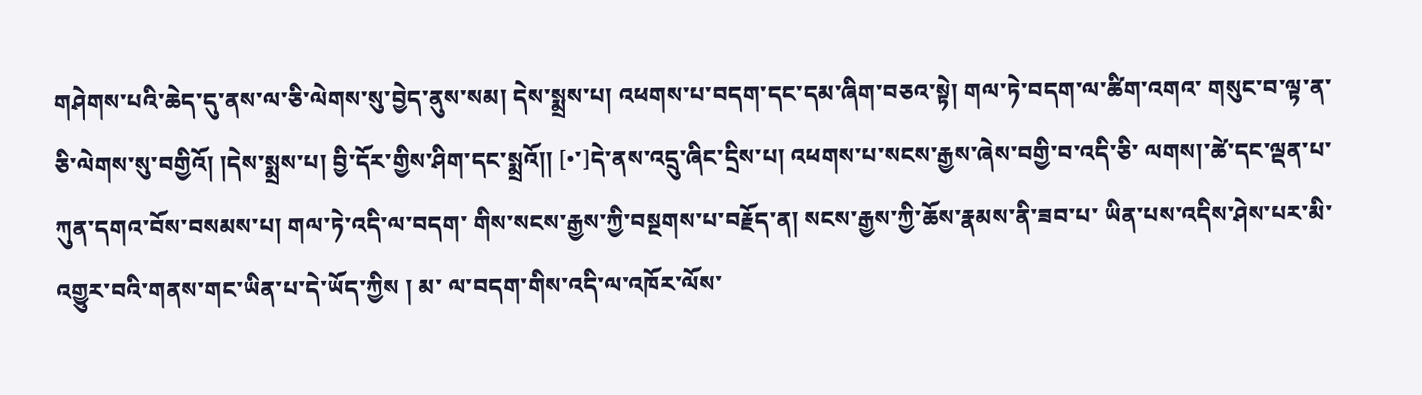གཤེགས་པའི་ཆེད་དུ་ནས་ལ་ཅི་ལེགས་སུ་བྱེད་ནུས་སམ། དེས་སྨྲས་པ། འཕགས་པ་བདག་དང་དམ་ཞིག་བཅའ་སྟེ། གལ་ཏེ་བདག་ལ་ཚིག་འགའ་ གསུང་བ་ལྟ་ན་ཅི་ལེགས་སུ་བགྱིའོ། །དེས་སྨྲས་པ། བྱི་དོར་གྱིས་ཤིག་དང་སྨྲའོ།། [•་]དེ་ནས་འདྲུ་ཞིང་དྲིས་པ། འཕགས་པ་སངས་རྒྱས་ཞེས་བགྱི་བ་འདི་ཅི་ ལགས།་ཚེ་དང་ལྡན་པ་ཀུན་དགའ་བོས་བསམས་པ། གལ་ཏེ་འདི་ལ་བདག་ གིས་སངས་རྒྱས་ཀྱི་བསྔགས་པ་བརྗོད་ན། སངས་རྒྱས་ཀྱི་ཆོས་རྣམས་ནི་ཟབ་པ་ ཡིན་པས་འདིས་ཤེས་པར་མི་འགྱུར་བའི་གནས་གང་ཡིན་པ་དེ་ཡོད་ཀྱིས ། མ་ ལ་བདག་གིས་འདི་ལ་འཁོར་ལོས་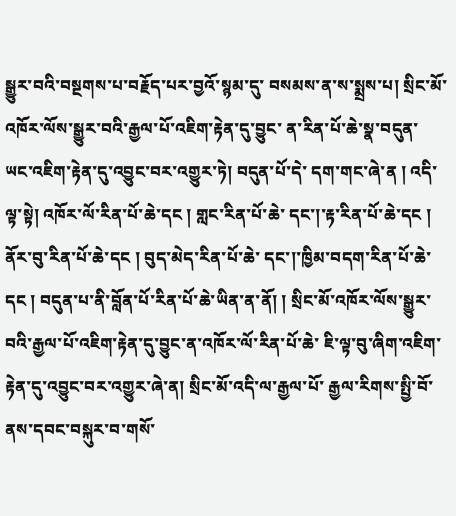སྒྱུར་བའི་བསྔགས་པ་བརྗོད་པར་བྱའོ་སྙམ་དུ་ བསམས་ན་ས་སྨྲས་པ། སྲིང་མོ་འཁོར་ལོས་སྒྱུར་བའི་རྒྱལ་པོ་འཇིག་རྟེན་དུ་བྱུང་ ན་རིན་པོ་ཆེ་སྣ་བདུན་ཡང་འཇིག་རྟེན་དུ་འབྱུང་བར་འགྱུར་ཏེ། བདུན་པོ་དེ་ དག་གང་ཞེ་ན ། འདི་ལྟ་སྟེ། འཁོར་ལོ་རིན་པོ་ཆེ་དང ། གླང་རིན་པོ་ཆེ་ དང་།་རྟ་རིན་པོ་ཆེ་དང ། ནོར་བུ་རིན་པོ་ཆེ་དང ། བུད་མེད་རིན་པོ་ཆེ་ དང་།་ཁྱིམ་བདག་རིན་པོ་ཆེ་དང ། བདུན་པ་ནི་བློན་པོ་རིན་པོ་ཆེ་ཡིན་ན་ནོ། ། སྲིང་མོ་འཁོར་ལོས་སྒྱུར་བའི་རྒྱལ་པོ་འཇིག་རྟེན་དུ་བྱུང་ན་འཁོར་ལོ་རིན་པོ་ཆེ་ ཇི་ལྟ་བུ་ཞིག་འཇིག་རྟེན་དུ་འབྱུང་བར་འགྱུར་ཞེ་ན། སྲིང་མོ་འདི་ལ་རྒྱལ་པོ་ རྒྱལ་རིགས་སྤྱི་བོ་ནས་དབང་བསྐུར་བ་གསོ་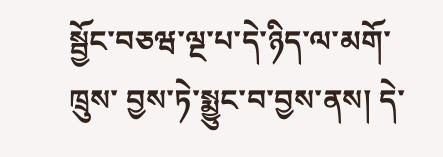སྦྱོང་བཅཝ་ལྔ་པ་དེ་ཉིད་ལ་མགོ་ཁྲུས་ བྱས་ཏེ་སྨྱུང་བ་བྱས་ནས། དེ་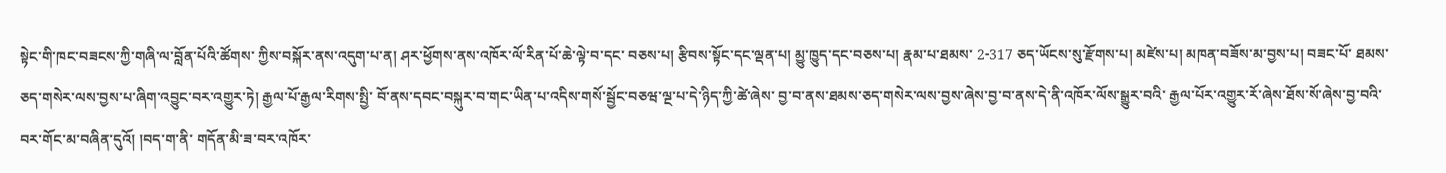སྟེང་གི་ཁང་བཟངས་ཀྱི་གཞི་ལ་བློན་པོའི་ཚོགས་ ཀྱིས་བསྐོར་ནས་འདུག་པ་ན། ཤར་ཕྱོགས་ནས་འཁོར་ལོ་རིན་པོ་ཆེ་ལྟེ་བ་དང་ བཅས་པ། རྩིབས་སྟོང་དང་ལྡན་པ། མྱུ་ཁྱུད་དང་བཅས་པ། རྣམ་པ་ཐམས་ 2-317 ཅད་ཡོངས་སུ་རྫོགས་པ། མཛེས་པ། མཁན་བཟོས་མ་བྱས་པ། བཟང་པོ་ ཐམས་ཅད་གསེར་ལས་བྱས་པ་ཞིག་འབྱུང་བར་འགྱུར་ཏེ། རྒྱལ་པོ་རྒྱལ་རིགས་སྤྱི་ བོ་ནས་དབང་བསྐུར་བ་གང་ཡིན་པ་འདིས་གསོ་སྦྱོང་བཅཝ་ལྔ་པ་དེ་ཉིད་ཀྱི་ཚེ་ཞེས་ བྱ་བ་ནས་ཐམས་ཅད་གསེར་ལས་བྱས་ཞེས་བྱ་བ་ནས་དེ་ནི་འཁོར་ལོས་སྒྱུར་བའི་ རྒྱལ་པོར་འགྱུར་རོ་ཞེས་ཐོས་སོ་ཞེས་བྱ་བའི་བར་གོང་མ་བཞིན་དུའོ། །བད་ག་ནི་ གདོན་མི་ཟ་བར་འཁོར་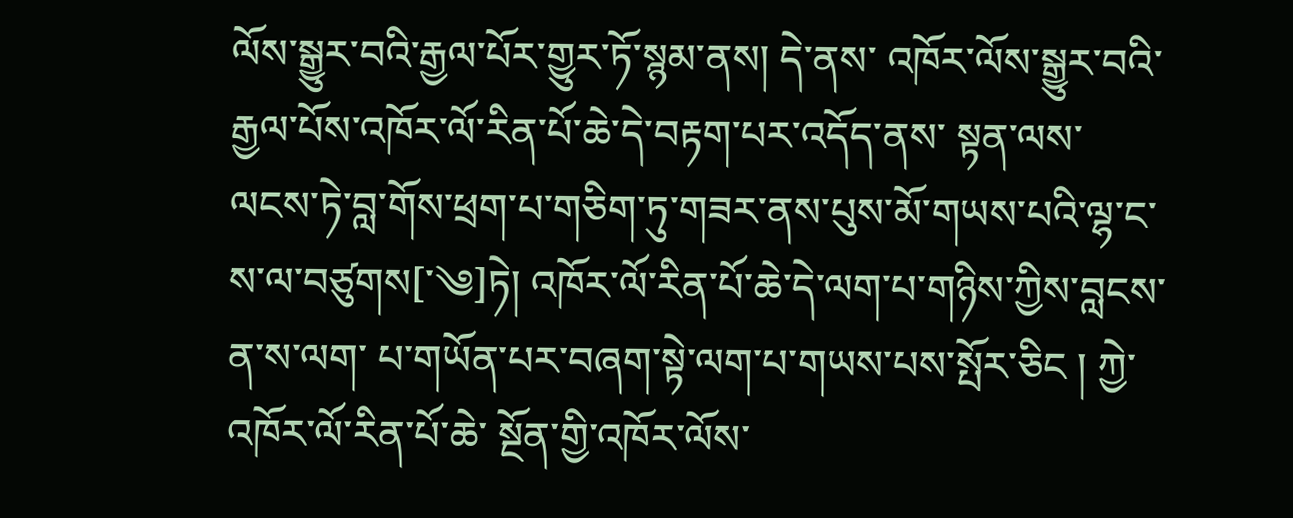ལོས་སྒྱུར་བའི་རྒྱལ་པོར་གྱུར་ཏོ་སྙམ་ནས། དེ་ནས་ འཁོར་ལོས་སྒྱུར་བའི་རྒྱལ་པོས་འཁོར་ལོ་རིན་པོ་ཆེ་དེ་བརྟག་པར་འདོད་ནས་ སྟན་ལས་ལངས་ཏེ་བླ་གོས་ཕྲག་པ་གཅིག་ཏུ་གཟར་ནས་པུས་མོ་གཡས་པའི་ལྷ་ང་ ས་ལ་བཙུགས[་༄]ཏེ། འཁོར་ལོ་རིན་པོ་ཆེ་དེ་ལག་པ་གཉིས་ཀྱིས་བླངས་ན་ས་ལག་ པ་གཡོན་པར་བཞག་སྟེ་ལག་པ་གཡས་པས་སྤོར་ཅིང ། ཀྱེ་འཁོར་ལོ་རིན་པོ་ཆེ་ སྔོན་གྱི་འཁོར་ལོས་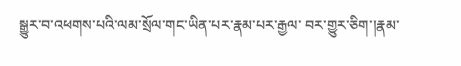སྒྱུར་བ་འཕགས་པའི་ལམ་སྲོལ་གང་ཡིན་པར་རྣམ་པར་རྒྱལ་ བར་གྱུར་ཅིག་།རྣམ་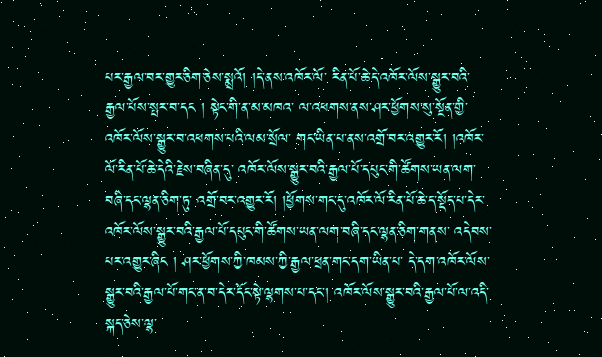པར་རྒྱལ་བར་གྱུར་ཅིག་ཅེས་སྨྲའོ། །དེ་ནས་འཁོར་ལོ་ རིན་པོ་ཆེ་དེ་འཁོར་ལོས་སྒྱུར་བའི་རྒྱལ་པོས་སྤར་བ་དང ། སྟེང་གི་ན་མ་མཁའ་ ལ་འཕགས་ནས་ཤར་ཕྱོགས་སུ་སྔོན་གྱི་འཁོར་ལོས་སྒྱུར་བ་འཕགས་པའི་ལམ་སྲོལ་ གང་ཡིན་པ་ནས་འགྲོ་བར་འགྱུར་རོ། །འཁོར་ལོ་རིན་པོ་ཆེ་དེའི་རྗེས་བཞིན་དུ་ འཁོར་ལོས་སྒྱུར་བའི་རྒྱལ་པོ་དཔུང་གི་ཚོགས་ཡན་ལག་བཞི་དང་ལྷན་ཅིག་ཏུ་ འགྲོ་བར་འགྱུར་རོ། །ཕྱོགས་གང་དུ་འཁོར་ལོ་རིན་པོ་ཆེ་ད་སྡོད་པ་དེར་ འཁོར་ལོས་སྒྱུར་བའི་རྒྱལ་པོ་དཔུང་གི་ཚོགས་ཡན་ལག་བཞི་དང་ལྷན་ཅིག་གནས་ འདེབས་པར་འགྱུར་ཞིང ། ཤར་ཕྱོགས་ཀྱི་ཁམས་ཀྱི་རྒྱལ་ཕྲན་གང་དག་ཡིན་པ་ དེ་དག་འཁོར་ལོས་སྒྱུར་བའི་རྒྱལ་པོ་གང་ན་བ་དེར་དོང་སྟེ་ལྷགས་པ་དང་། འཁོར་ལོས་སྒྱུར་བའི་རྒྱལ་པོ་ལ་འདི་སྐད་ཅེས་ལྷ་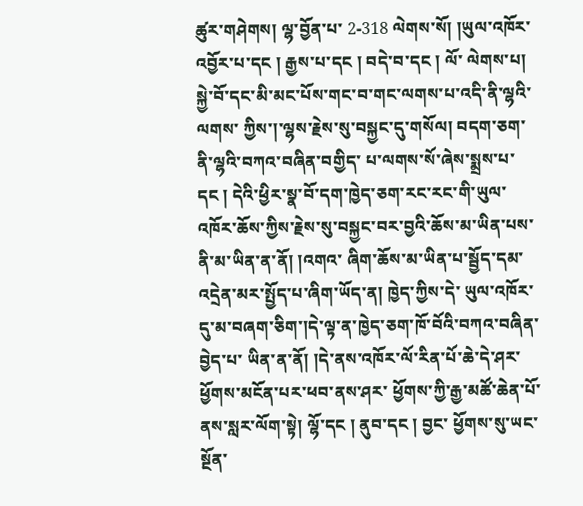ཚུར་གཤེགས། ལྷ་བྱོན་པ་ 2-318 ལེགས་སོ། །ཡུལ་འཁོར་འབྱོར་པ་དང ། རྒྱས་པ་དང ། བདེ་བ་དང ། ལོ་ ལེགས་པ། སྐྱེ་བོ་དང་མི་མང་པོས་གང་བ་གང་ལགས་པ་འདི་ནི་ལྷའི་ལགས་ ཀྱིས་།་ལྷས་རྗེས་སུ་བསྐྱང་དུ་གསོལ། བདག་ཅག་ནི་ལྷའི་བཀའ་བཞིན་བགྱིད་ པ་ལགས་སོ་ཞེས་སྨྲས་པ་དང ། དེའི་ཕྱིར་སྣ་བོ་དག་ཁྱེད་ཅག་རང་རང་གི་ཡུལ་ འཁོར་ཆོས་ཀྱིས་རྗེས་སུ་བསྐྱང་བར་བྱའི་ཆོས་མ་ཡིན་པས་ནི་མ་ཡིན་ན་ནོ། །འགའ་ ཞིག་ཆོས་མ་ཡིན་པ་སྦྱོད་དམ་འདྲེན་མར་སྤྱོད་པ་ཞིག་ཡོད་ན། ཁྱེད་ཀྱིས་དེ་ ཡུལ་འཁོར་དུ་མ་བཞག་ཅིག་།དེ་ལྟ་ན་ཁྱེད་ཅག་ཁོ་བོའི་བཀའ་བཞིན་བྱེད་པ་ ཡིན་ན་ནོ། །དེ་ནས་འཁོར་ལོ་རིན་པོ་ཆེ་དེ་ཤར་ཕྱོགས་མངོན་པར་ཕབ་ནས་ཤར་ ཕྱོགས་ཀྱི་རྒྱ་མཚོ་ཆེན་པོ་ནས་སླར་ལོག་སྟེ། ལྷོ་དང ། ནུབ་དང ། བྱང་ ཕྱོགས་སུ་ཡང་སྔོན་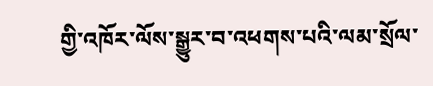གྱི་འཁོར་ལོས་སྒྱུར་བ་འཕགས་པའི་ལམ་སྲོལ་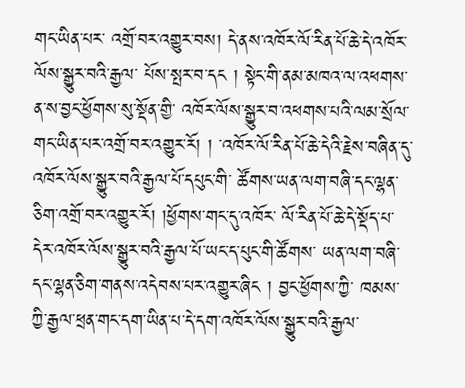གང་ཡིན་པར་ འགྲོ་བར་འགྱུར་བས། དེ་ནས་འཁོར་ལོ་རིན་པོ་ཆེ་དེ་འཁོར་ལོས་སྒྱུར་བའི་རྒྱལ་ པོས་སྤར་བ་དང ། སྟེང་གི་ནམ་མཁའ་ལ་འཕགས་ན་ས་བྱང་ཕྱོགས་སུ་སྡོན་གྱི་ འཁོར་ལོས་སྒྱུར་བ་འཕགས་པའི་ལམ་སྲོལ་གང་ཡིན་པར་འགྲོ་བར་འགྱུར་རོ། ། ་འཁོར་ལོ་རིན་པོ་ཆེ་དེའི་རྗེས་བཞིན་དུ་འཁོར་ལོས་སྒྱུར་བའི་རྒྱལ་པོ་དཔུང་གི་ ཚོགས་ཡན་ལག་བཞི་དང་ལྷན་ཅིག་འགྲོ་བར་འགྱུར་རོ། །ཕྱོགས་གང་དུ་འཁོར་ ལོ་རིན་པོ་ཆེ་དེ་སྡོད་པ་དེར་འཁོར་ལོས་སྒྱུར་བའི་རྒྱལ་པོ་ཡང་ད་པུང་གི་ཚོགས་ ཡན་ལག་བཞི་དང་ལྷན་ཅིག་གནས་འདེབས་པར་འགྱུར་ཞིང ། བྱང་ཕྱོགས་ཀྱི་ ཁམས་ཀྱི་རྒྱལ་ཕྲན་གང་དག་ཡིན་པ་དེ་དག་འཁོར་ལོས་སྒྱུར་བའི་རྒྱལ་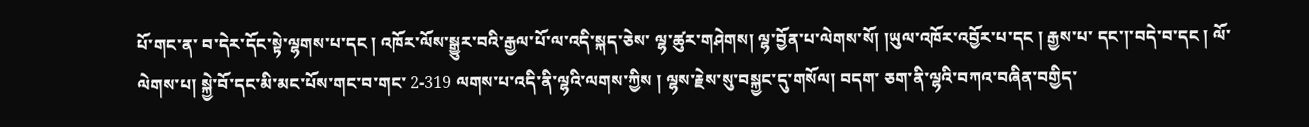པོ་གང་ན་ བ་དེར་དོང་སྟེ་ལྷགས་པ་དང ། འཁོར་ལོས་སྒྱུར་བའི་རྒྱལ་པོ་ལ་འདི་སྐད་ཅེས་ ལྷ་ཚུར་གཤེགས། ལྷ་བྱོན་པ་ལེགས་སོ། །ཡུལ་འཁོར་འབྱོར་པ་དང ། རྒྱས་པ་ དང་།་བདེ་བ་དང ། ལོ་ལེགས་པ། སྐྱེ་བོ་དང་མི་མང་པོས་གང་བ་གང་ 2-319 ལགས་པ་འདི་ནི་ལྷའི་ལགས་ཀྱིས ། ལྷས་རྗེས་སུ་བསྐྱང་དུ་གསོལ། བདག་ ཅག་ནི་ལྷའི་བཀའ་བཞིན་བགྱིད་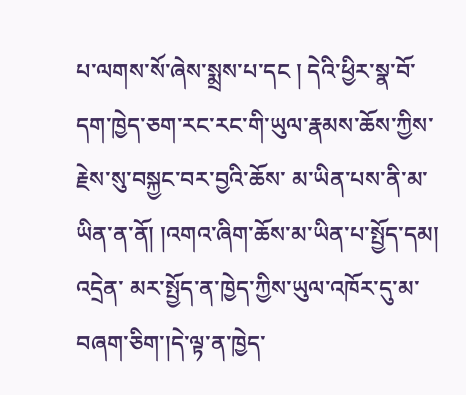པ་ལགས་སོ་ཞེས་སྨྲས་པ་དང ། དེའི་ཕྱིར་སྣ་བོ་ དག་ཁྱེད་ཅག་རང་རང་གི་ཡུལ་རྣམས་ཆོས་ཀྱིས་རྗེས་སུ་བསྐྱང་བར་བྱའི་ཆོས་ མ་ཡིན་པས་ནི་མ་ཡིན་ན་ནོ། །འགའ་ཞིག་ཆོས་མ་ཡིན་པ་སྤྱོད་དམ། འདྲེན་ མར་སྤྱོད་ན་ཁྱེད་ཀྱིས་ཡུལ་འཁོར་དུ་མ་བཞག་ཅིག་།དེ་ལྟ་ན་ཁྱེད་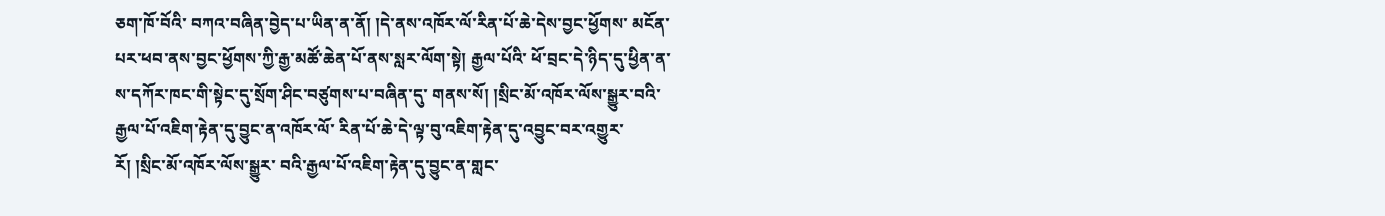ཅག་ཁོ་བོའི་ བཀའ་བཞིན་བྱེད་པ་ཡིན་ན་ནོ། །དེ་ནས་འཁོར་ལོ་རིན་པོ་ཆེ་དེས་བྱང་ཕྱོགས་ མངོན་པར་ཕབ་ནས་བྱང་ཕྱོགས་ཀྱི་རྒྱ་མཚོ་ཆེན་པོ་ནས་སླར་ལོག་སྟེ། རྒྱལ་པོའི་ ཕོ་བྲང་དེ་ཉིད་དུ་ཕྱིན་ན་ས་དཀོར་ཁང་གི་སྟེང་དུ་སྲོག་ཤིང་བཙུགས་པ་བཞིན་དུ་ གནས་སོ། །སྲིང་མོ་འཁོར་ལོས་སྒྱུར་བའི་རྒྱལ་པོ་འཇིག་རྟེན་དུ་བྱུང་ན་འཁོར་ལོ་ རིན་པོ་ཆེ་དེ་ལྟ་བུ་འཇིག་རྟེན་དུ་འབྱུང་བར་འགྱུར་རོ། །སྲིང་མོ་འཁོར་ལོས་སྒྱུར་ བའི་རྒྱལ་པོ་འཇིག་རྟེན་དུ་བྱུང་ན་གླང་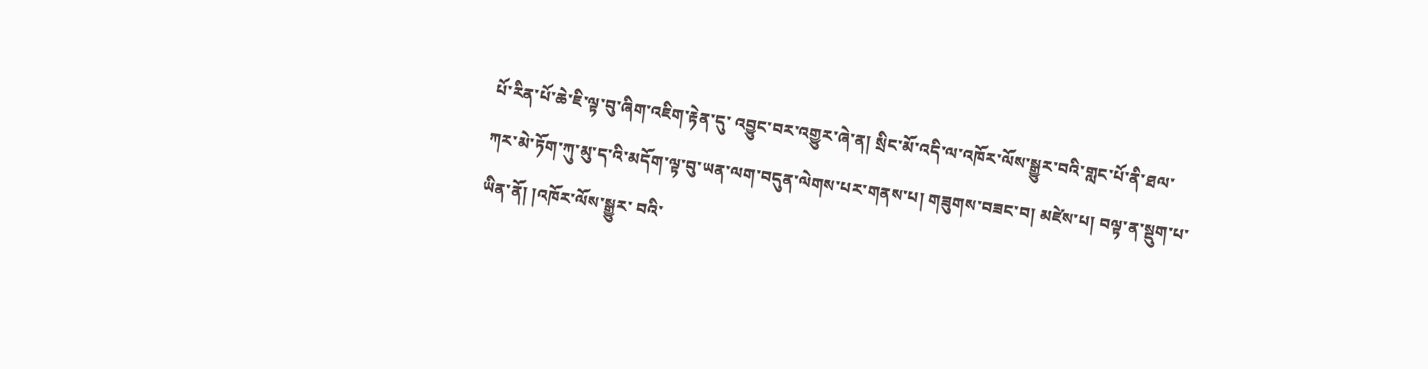པོ་རིན་པོ་ཆེ་ཇི་ལྟ་བུ་ཞིག་འཇིག་རྟེན་དུ་ འབྱུང་བར་འགྱུར་ཞེ་ན། སྲིང་མོ་འདི་ལ་འཁོར་ལོས་སྒྱུར་བའི་གླང་པོ་ནི་ཐལ་ ཀར་མེ་ཏོག་ཀུ་མུ་ད་འི་མདོག་ལྟ་བུ་ཡན་ལག་བདུན་ལེགས་པར་གནས་པ། གཟུགས་བཟང་བ། མཛེས་པ། བལྟ་ན་སྡུག་པ་ཡིན་ནོ། །འཁོར་ལོས་སྒྱུར་ བའི་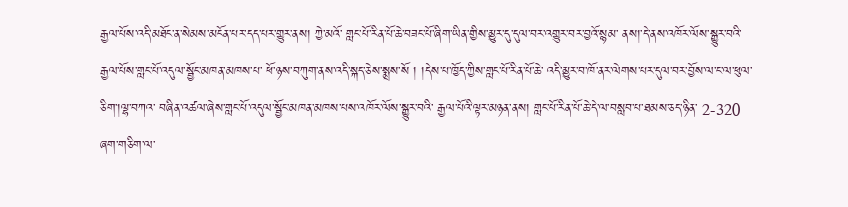རྒྱལ་པོས་འདི་མཐོང་ན་སེམས་མངོན་པར་དད་པར་གྱུར་ནས། ཀྱེ་མའོ་ གླང་པོ་རིན་པོ་ཆེ་བཟང་པོ་ཞིག་ཡིན་གྱིས་མྱུར་དུ་དུལ་བར་འགྱུར་བར་བྱའོ་སྙམ་ ནས།་དེ་ནས་འཁོར་ལོས་སྒྱུར་བའི་རྒྱལ་པོས་གླང་པོ་འདུལ་སྦྱོང་མཁན་མཁས་པ་ ཕོ་ཉས་བཀུག་ནས་འདི་སྐད་ཅེས་སྨྲས་སོ ། །དེས་པ་ཁྱོད་ཀྱིས་གླང་པོ་རིན་པོ་ཆེ་ འདི་མྱུར་བ་ཁོ་ནར་ལེགས་པར་དུལ་བར་བྱོས་ལ་ང་ལ་ཕུལ་ཅིག་།ལྷ་བཀའ་ བཞིན་འཚལ་ཞེས་གླང་པོ་འདུལ་སྦྱོང་མཁན་མཁས་པས་འཁོར་ལོས་སྒྱུར་བའི་ རྒྱལ་པོའི་ལྟར་མཉན་ནས། གླང་པོ་རིན་པོ་ཆེ་དེ་ལ་བསླབ་པ་ཐམས་ཅད་ཉིན་ 2-320 ཞག་གཅིག་ལ་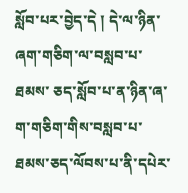སློབ་པར་བྱེད་དེ ། དེ་ལ་ཉིན་ཞག་གཅིག་ལ་བསླབ་པ་ཐམས་ ཅད་སློབ་པ་ན་ཉིན་ཞ་ག་གཅིག་གིས་བསླབ་པ་ཐམས་ཅད་ལོབས་པ་ནི་དཔེར་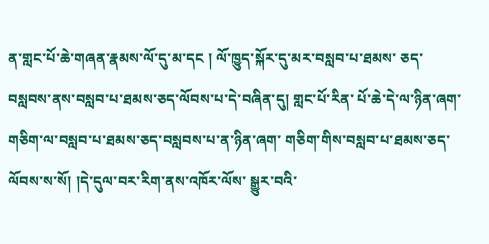ན་གླང་པོ་ཆེ་གཞན་རྣམས་ལོ་དུ་མ་དང ། ལོ་ཁྱུད་སྐོར་དུ་མར་བསླབ་པ་ཐམས་ ཅད་བསླབས་ནས་བསླབ་པ་ཐམས་ཅད་ལོབས་པ་དེ་བཞིན་དུ། གླང་པོ་རིན་ པོ་ཆེ་དེ་ལ་ཉིན་ཞག་གཅིག་ལ་བསླབ་པ་ཐམས་ཅད་བསླབས་པ་ན་ཉིན་ཞག་ གཅིག་གིས་བསླབ་པ་ཐམས་ཅད་ལོབས་ས་སོ། །དེ་དུལ་བར་རིག་ནས་འཁོར་ལོས་ སྒྱུར་བའི་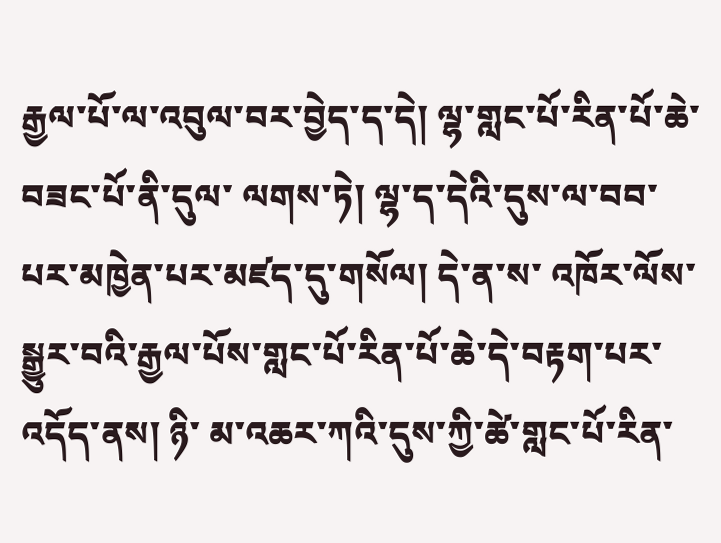རྒྱལ་པོ་ལ་འབུལ་བར་བྱེད་ད་དེ། ལྷ་གླང་པོ་རིན་པོ་ཆེ་བཟང་པོ་ནི་དུལ་ ལགས་ཏེ། ལྷ་ད་དེའི་དུས་ལ་བབ་པར་མཁྱེན་པར་མཛད་དུ་གསོལ། དེ་ན་ས་ འཁོར་ལོས་སྒྱུར་བའི་རྒྱལ་པོས་གླང་པོ་རིན་པོ་ཆེ་དེ་བརྟག་པར་འདོད་ནས། ཉི་ མ་འཆར་ཀའི་དུས་ཀྱི་ཚེ་གླང་པོ་རིན་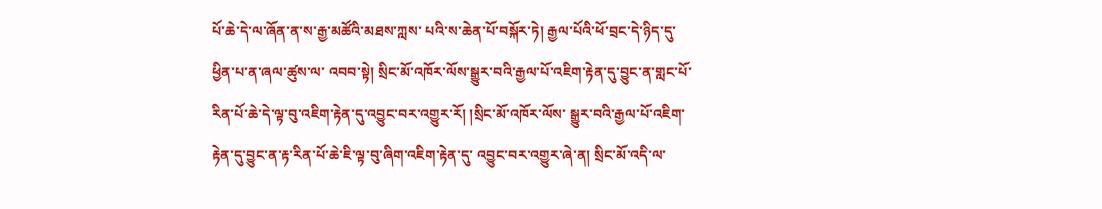པོ་ཆེ་དེ་ལ་ཞོན་ན་ས་རྒྱ་མཚོའི་མཐས་ཀླས་ པའི་ས་ཆེན་པོ་བསྐོར་ཏེ། རྒྱལ་པོའི་ཕོ་བྲང་དེ་ཉིད་དུ་ཕྱིན་པ་ན་ཞལ་ཚུས་ལ་ འབབ་སྟེ། སྲིང་མོ་འཁོར་ལོས་སྒྱུར་བའི་རྒྱལ་པོ་འཇིག་རྟེན་དུ་བྱུང་ན་གླང་པོ་ རིན་པོ་ཆེ་དེ་ལྟ་བུ་འཇིག་རྟེན་དུ་འབྱུང་བར་འགྱུར་རོ། །སྲིང་མོ་འཁོར་ལོས་ སྒྱུར་བའི་རྒྱལ་པོ་འཇིག་རྟེན་དུ་བྱུང་ན་རྟ་རིན་པོ་ཆེ་ཇི་ལྟ་བུ་ཞིག་འཇིག་རྟེན་དུ་ འབྱུང་བར་འགྱུར་ཞེ་ན། སྲིང་མོ་འདི་ལ་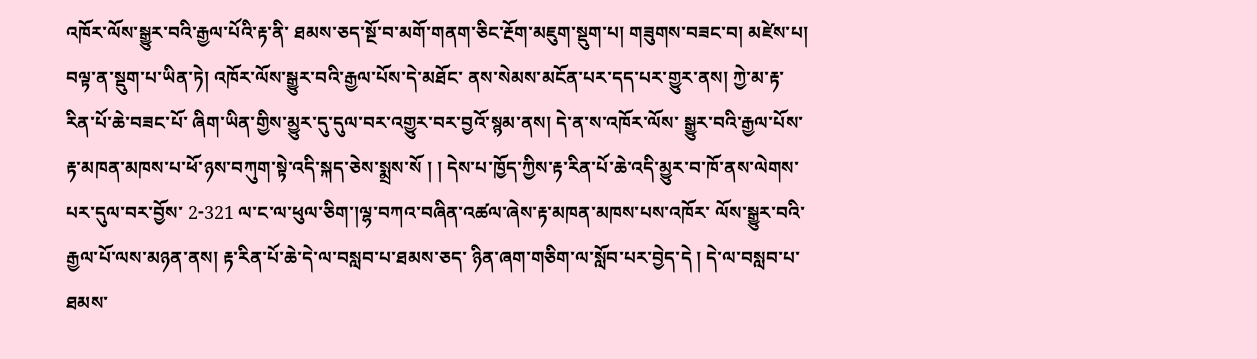འཁོར་ལོས་སྒྱུར་བའི་རྒྱལ་པོའི་རྟ་ནི་ ཐམས་ཅད་སྔོ་བ་མགོ་གནག་ཅིང་རྔོག་མཇུག་སྡུག་པ། གཟུགས་བཟང་བ། མཛེས་པ། བལྟ་ན་སྡུག་པ་ཡིན་ཏེ། འཁོར་ལོས་སྒྱུར་བའི་རྒྱལ་པོས་དེ་མཐོང་ ནས་སེམས་མངོན་པར་དད་པར་གྱུར་ནས། ཀྱེ་མ་རྟ་རིན་པོ་ཆེ་བཟང་པོ་ ཞིག་ཡིན་གྱིས་མྱུར་དུ་དུལ་བར་འགྱུར་བར་བྱའོ་སྙམ་ནས། དེ་ན་ས་འཁོར་ལོས་ སྒྱུར་བའི་རྒྱལ་པོས་རྟ་མཁན་མཁས་པ་ཕོ་ཉས་བཀུག་སྟེ་འདི་སྐད་ཅེས་སྨྲས་སོ ། ། དེས་པ་ཁྱོད་ཀྱིས་རྟ་རིན་པོ་ཆེ་འདི་མྱུར་བ་ཁོ་ནས་ལེགས་པར་དུལ་བར་བྱོས་ 2-321 ལ་ང་ལ་ཕུལ་ཅིག་།ལྷ་བཀའ་བཞིན་འཚལ་ཞེས་རྟ་མཁན་མཁས་པས་འཁོར་ ལོས་སྒྱུར་བའི་རྒྱལ་པོ་ལས་མཉན་ནས། རྟ་རིན་པོ་ཆེ་དེ་ལ་བསླབ་པ་ཐམས་ཅད་ ཉིན་ཞག་གཅིག་ལ་སློབ་པར་བྱེད་དེ ། དེ་ལ་བསླབ་པ་ཐམས་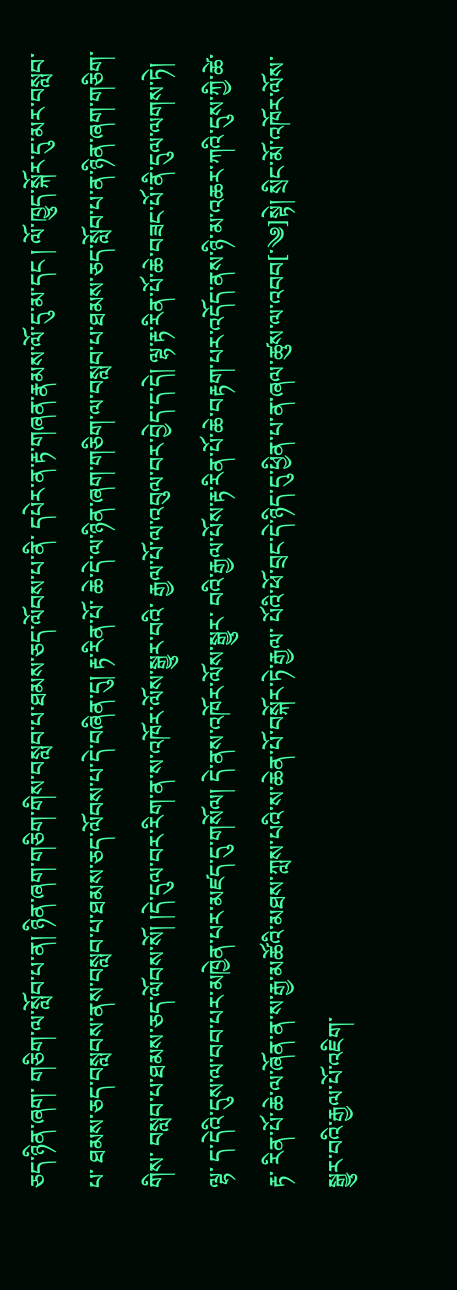ཅད་ཉིན་ཞག་ གཅིག་ལ་སློབ་པ་ན། ཉིན་ཞག་གཅིག་གིས་བསླབ་པ་ཐམས་ཅད་ལོབས་པ་ནི་ དཔེར་ན་རྟ་གཞན་རྣམས་ལོ་དུ་མ་དང ། ལོ་ཁྱུད་སྐོར་དུ་མར་བསླབ་པ་ ཐམས་ཅད་བསླབས་ནས་བསླབ་པ་ཐམས་ཅད་ལོབས་པ་དེ་བཞིན་དུ། རྟ་རིན་པོ་ ཆེ་དེ་ལ་ཉིན་ཞག་གཅིག་ལ་བསླབ་པ་ཐམས་ཅད་སློབ་པ་ན་ཉིན་ཞག་གཅིག་གིས་ བསླབ་པ་ཐམས་ཅད་ལོབས་སོ། །དེ་དུལ་བར་རིག་ན་ས་འཁོར་ལོས་སྒྱུར་བའི་ རྒྱལ་པོ་ལ་འབུལ་བར་བྱེད་ད་དེ། ལྷ་རྟ་རིན་པོ་ཆེ་བཟང་པོ་ནི་དུལ་ལགས་ཏེ། ལྷ་ ད་དེའི་དུས་ལ་བབ་པར་མཁྱེན་པར་མཛད་དུ་གསོལ། དེ་ནས་འཁོར་ལོས་སྒྱུར་ བའི་རྒྱལ་པོས་རྟ་རིན་པོ་ཆེ་བརྟག་པར་འདོད་ནས་ཉི་མ་འཆར་ཀའི་དུས་ཀྱི་ཚེ་རྟ་ རིན་པོ་ཆེ་ལ་ཞོན་ན་ས་རྒྱ་མཚོའི་མཐས་ཀླས་པའི་ས་ཆེན་པོ་བསྐོར་ཏེ་རྒྱལ་ པོའི་ཕོ་བྲང་དེ་ཉིད་དུ་ཕྱིན་པ་ན་ཞལ་ཚུས་ལ་འབབ[་༄]སྟེ། སྲིང་མོ་འཁོར་ལོས་ སྒྱུར་བའི་རྒྱལ་པོ་འཇིག་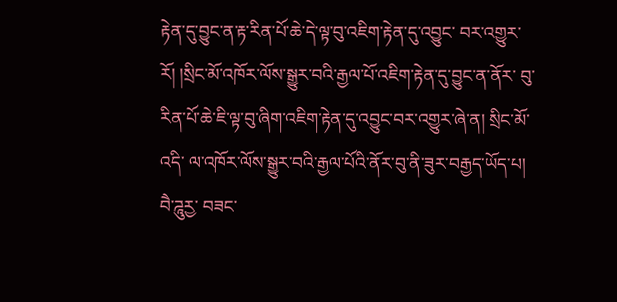རྟེན་དུ་བྱུང་ན་རྟ་རིན་པོ་ཆེ་དེ་ལྟ་བུ་འཇིག་རྟེན་དུ་འབྱུང་ བར་འགྱུར་རོ། །སྲིང་མོ་འཁོར་ལོས་སྒྱུར་བའི་རྒྱལ་པོ་འཇིག་རྟེན་དུ་བྱུང་ན་ནོར་ བུ་རིན་པོ་ཆེ་ཇི་ལྟ་བུ་ཞིག་འཇིག་རྟེན་དུ་འབྱུང་བར་འགྱུར་ཞེ་ན། སྲིང་མོ་འདི་ ལ་འཁོར་ལོས་སྒྱུར་བའི་རྒྱལ་པོའི་ནོར་བུ་ནི་ཟུར་བརྒྱད་ཡོད་པ། བཻ་ཌཱུརྱ་ བཟང་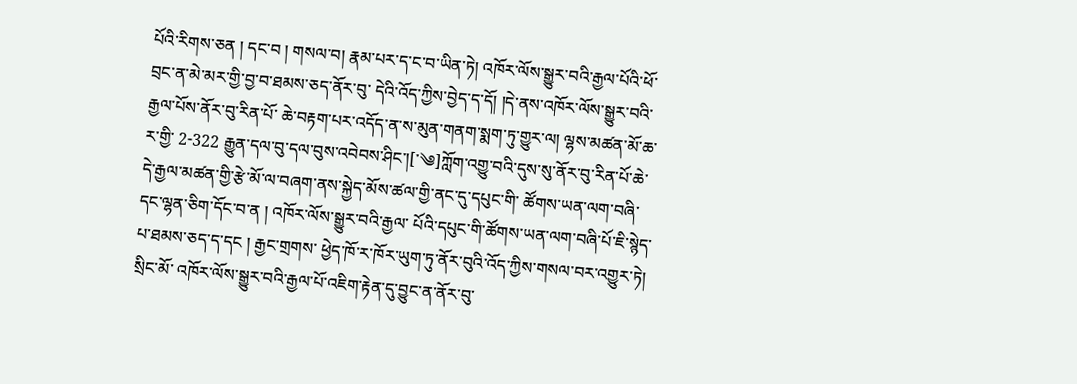པོའི་རིགས་ཅན ། དང་བ ། གསལ་བ། རྣམ་པར་ད་ང་བ་ཡིན་ཏེ། འཁོར་ལོས་སྒྱུར་བའི་རྒྱལ་པོའི་ཕོ་བྲང་ན་མེ་མར་གྱི་བྱ་བ་ཐམས་ཅད་ནོར་བུ་ དེའི་འོད་ཀྱིས་བྱེད་ད་དོ། །དེ་ནས་འཁོར་ལོས་སྒྱུར་བའི་རྒྱལ་པོས་ནོར་བུ་རིན་པོ་ ཆེ་བརྟག་པར་འདོད་ན་ས་མུན་གནག་སྨག་ཏུ་གྱུར་ལ། ལྷས་མཚན་མོ་ཆ་ར་གྱི་ 2-322 རྒྱུན་དལ་བུ་དལ་བུས་འབེབས་ཤིང་།[་༄]ཀློག་འགྱུ་བའི་དུས་སུ་ནོར་བུ་རིན་པོ་ཆེ་ དེ་རྒྱལ་མཚན་གྱི་རྩེ་མོ་ལ་བཞག་ནས་སྐྱེད་མོས་ཚལ་གྱི་ནང་དུ་དཔུང་གི་ ཚོགས་ཡན་ལག་བཞི་དང་ལྷན་ཅིག་དོང་བ་ན ། འཁོར་ལོས་སྒྱུར་བའི་རྒྱལ་ པོའི་དཔུང་གི་ཚོགས་ཡན་ལག་བཞི་པོ་ཇི་སྙེད་པ་ཐམས་ཅད་ད་དང ། རྒྱང་གྲགས་ ཕྱེད་ཁོ་ར་ཁོར་ཡུག་ཏུ་ནོར་བུའི་འོད་ཀྱིས་གསལ་བར་འགྱུར་ཏེ། སྲིང་མོ་ འཁོར་ལོས་སྒྱུར་བའི་རྒྱལ་པོ་འཇིག་རྟེན་དུ་བྱུང་ན་ནོར་བུ་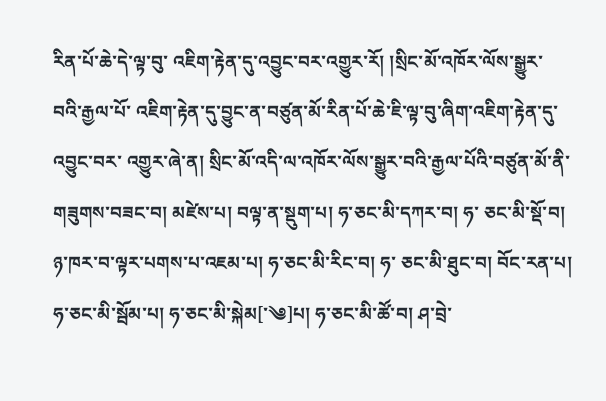རིན་པོ་ཆེ་དེ་ལྟ་བུ་ འཇིག་རྟེན་དུ་འབྱུང་བར་འགྱུར་རོ། །སྲིང་མོ་འཁོར་ལོས་སྒྱུར་བའི་རྒྱལ་པོ་ འཇིག་རྟེན་དུ་བྱུང་ན་བཙུན་མོ་རིན་པོ་ཆེ་ཇི་ལྟ་བུ་ཞིག་འཇིག་རྟེན་དུ་འབྱུང་བར་ འགྱུར་ཞེ་ན། སྲིང་མོ་འདི་ལ་འཁོར་ལོས་སྒྱུར་བའི་རྒྱལ་པོའི་བཙུན་མོ་ནི་ གཟུགས་བཟང་བ། མཛེས་པ། བལྟ་ན་སྡུག་པ། ཧ་ཅང་མི་དཀར་བ། ཧ་ ཅང་མི་སྡོ་བ། ཉ་ཁར་བ་ལྟར་པགས་པ་འཇམ་པ། ཧ་ཅང་མི་རིང་བ། ཧ་ ཅང་མི་ཐུང་བ། བོང་རན་པ། ཧ་ཅང་མི་སྦོམ་པ། ཧ་ཅང་མི་སྐེམ[་༄]པ། ཧ་ཅང་མི་ཚོ་བ། ཤ་བྲེ་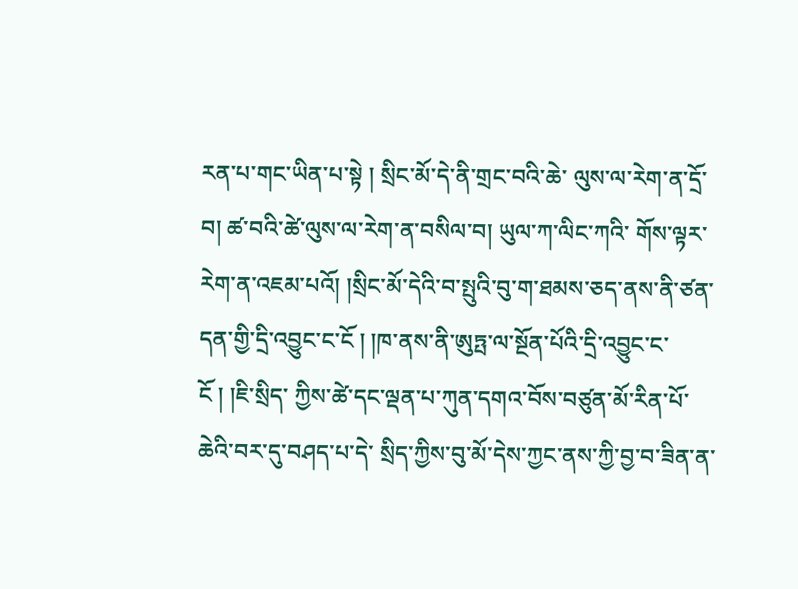རན་པ་གང་ཡིན་པ་སྟེ ། སྲིང་མོ་དེ་ནི་གྲང་བའི་ཆེ་ ལུས་ལ་རེག་ན་དྲོ་བ། ཚ་བའི་ཚེ་ལུས་ལ་རེག་ན་བསིལ་བ། ཡུལ་ཀ་ལིང་ཀའི་ གོས་ལྟར་རེག་ན་འཇམ་པའོ། །སྲིང་མོ་དེའི་བ་སྤུའི་བུ་ག་ཐམས་ཅད་ནས་ནི་ཙན་ དན་གྱི་དྲི་འབྱུང་ང་ངོ ། །ཁ་ནས་ནི་ཨུཏྤ་ལ་སྔོན་པོའི་དྲི་འབྱུང་ང་ངོ ། །ཇི་སྲིད་ ཀྱིས་ཚེ་དང་ལྡན་པ་ཀུན་དགའ་བོས་བཙུན་མོ་རིན་པོ་ཆེའི་བར་དུ་བཤད་པ་དེ་ སྲིད་ཀྱིས་བུ་མོ་དེས་ཀྱང་ནས་ཀྱི་བྱ་བ་ཟིན་ན་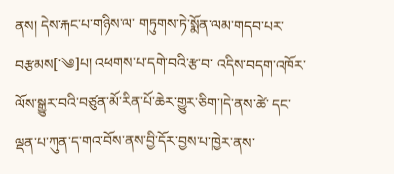ནས། དེས་རྐང་པ་གཉིས་ལ་ གཏུགས་ཏེ་སྨོན་ལམ་གདབ་པར་བརྩམས[་༄]པ། འཕགས་པ་དགེ་བའི་རྩ་བ་ འདིས་བདག་འཁོར་ལོས་སྒྱུར་བའི་བཙུན་མོ་རིན་པོ་ཆེར་གྱུར་ཅིག་།དེ་ནས་ཚེ་ དང་ལྡན་པ་ཀུན་ད་གའ་བོས་ནས་བྱི་དོར་བྱས་པ་ཁྱེར་ནས་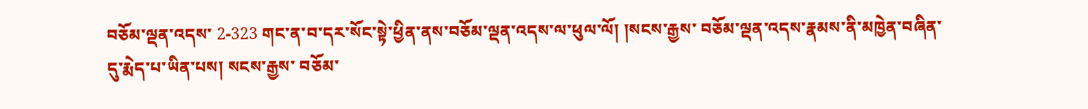བཅོམ་ལྡན་འདས་ 2-323 གང་ན་བ་དར་སོང་སྟེ་ཕྱིན་ནས་བཅོམ་ལྡན་འདས་ལ་ཕུལ་ལོ། །སངས་རྒྱས་ བཅོམ་ལྡན་འདས་རྣམས་ནི་མཁྱེན་བཞིན་དུ་རྨེད་པ་ཡིན་པས། སངས་རྒྱས་ བཅོམ་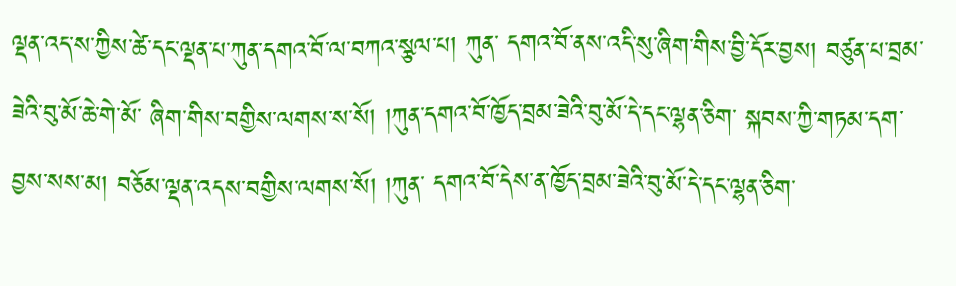ལྡན་འད་ས་ཀྱིས་ཚེ་དང་ལྡན་པ་ཀུན་དགའ་བོ་ལ་བཀའ་སྩལ་པ། ཀུན་ དགའ་བོ་ནས་འདི་སུ་ཞིག་གིས་བྱི་དོར་བྱས། བཙུན་པ་བྲམ་ཟེའི་བུ་མོ་ཆེ་གེ་མོ་ ཞིག་གིས་བགྱིས་ལགས་ས་སོ། །ཀུན་དགའ་བོ་ཁྱོད་བྲམ་ཟེའི་བུ་མོ་དེ་དང་ལྷན་ཅིག་ སྐབས་ཀྱི་གཏམ་དག་བྱས་སས་མ། བཅོམ་ལྡན་འདས་བགྱིས་ལགས་སོ། །ཀུན་ དགའ་བོ་དེས་ན་ཁྱོད་བྲམ་ཟེའི་བུ་མོ་དེ་དང་ལྷན་ཅིག་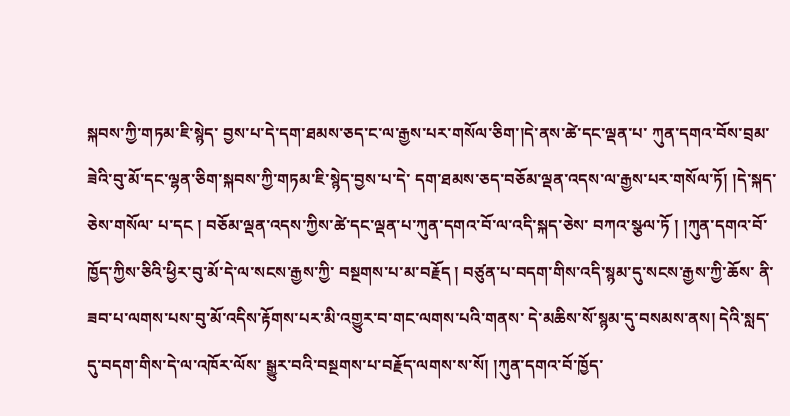སྐབས་ཀྱི་གཏམ་ཇི་སྙེད་ བྱས་པ་དེ་དག་ཐམས་ཅད་ང་ལ་རྒྱས་པར་གསོལ་ཅིག་།དེ་ནས་ཚེ་དང་ལྡན་པ་ ཀུན་དགའ་བོས་བྲམ་ཟེའི་བུ་མོ་དང་ལྷན་ཅིག་སྐབས་ཀྱི་གཏམ་ཇི་སྙེད་བྱས་པ་དེ་ དག་ཐམས་ཅད་བཅོམ་ལྡན་འདས་ལ་རྒྱས་པར་གསོལ་ཏོ། །དེ་སྐད་ཅེས་གསོལ་ པ་དང ། བཅོམ་ལྡན་འདས་ཀྱིས་ཚེ་དང་ལྡན་པ་ཀུན་དགའ་བོ་ལ་འདི་སྐད་ཅེས་ བཀའ་སྩལ་ཏོ ། །ཀུན་དགའ་བོ་ཁྱོད་ཀྱིས་ཅིའི་ཕྱིར་བུ་མོ་དེ་ལ་སངས་རྒྱས་ཀྱི་ བསྔགས་པ་མ་བརྗོད ། བཙུན་པ་བདག་གིས་འདི་སྙམ་དུ་སངས་རྒྱས་ཀྱི་ཆོས་ ནི་ཟབ་པ་ལགས་པས་བུ་མོ་འདིས་རྟོགས་པར་མི་འགྱུར་བ་གང་ལགས་པའི་གནས་ དེ་མཆིས་སོ་སྙམ་དུ་བསམས་ནས། དེའི་སླད་དུ་བདག་གིས་དེ་ལ་འཁོར་ལོས་ སྒྱུར་བའི་བསྔགས་པ་བརྗོད་ལགས་ས་སོ། །ཀུན་དགའ་བོ་ཁྱོད་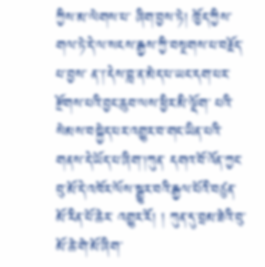ཀྱིས་མ་ལེགས་པ་ ཞིག་བྱས་ཏེ། ཁྱོད་ཀྱིས་གལ་ཏེ་དེ་ལ་སངས་རྒྱས་ཀྱི་བསྔགས་པ་བརྗོད་པ་བྱས་ ན་།་དེས་བླ་ན་མེད་པ་ཡང་དག་པར་རྫོགས་པའི་བྱང་ཆུབ་ལས་ཕྱིར་མི་ལྡོག་ པའི་སེམས་བསྐྱེད་པར་འགྱུར་བ་གང་ཡིན་པའི་གནས་དེ་ཡོད་པ་ཞིག་།ཀུན་ དགའ་བོ་འོན་ཀྱང་བུ་མོ་དེ་འཁོར་ལོས་སྒྱུར་བའི་རྒྱལ་པོའི་བཙུན་མོ་རིན་པོ་ཆེར་ འགྱུར་རོ། ། ཀུན་དུ་བྲམ་ཟེའི་བུ་མོ་ཆེ་གེ་མོ་ཞིག་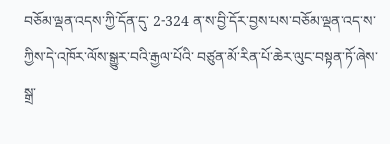བཅོམ་ལྡན་འདས་ཀྱི་དོན་དུ་ 2-324 ན་ས་བྱི་དོར་བྱས་པས་བཅོམ་ལྡན་འད་ས་ཀྱིས་དེ་འཁོར་ལོས་སྒྱུར་བའི་རྒྱལ་པོའི་ བཙུན་མོ་རིན་པོ་ཆེར་ལུང་བསྟན་ཏོ་ཞེས་སྒྲ་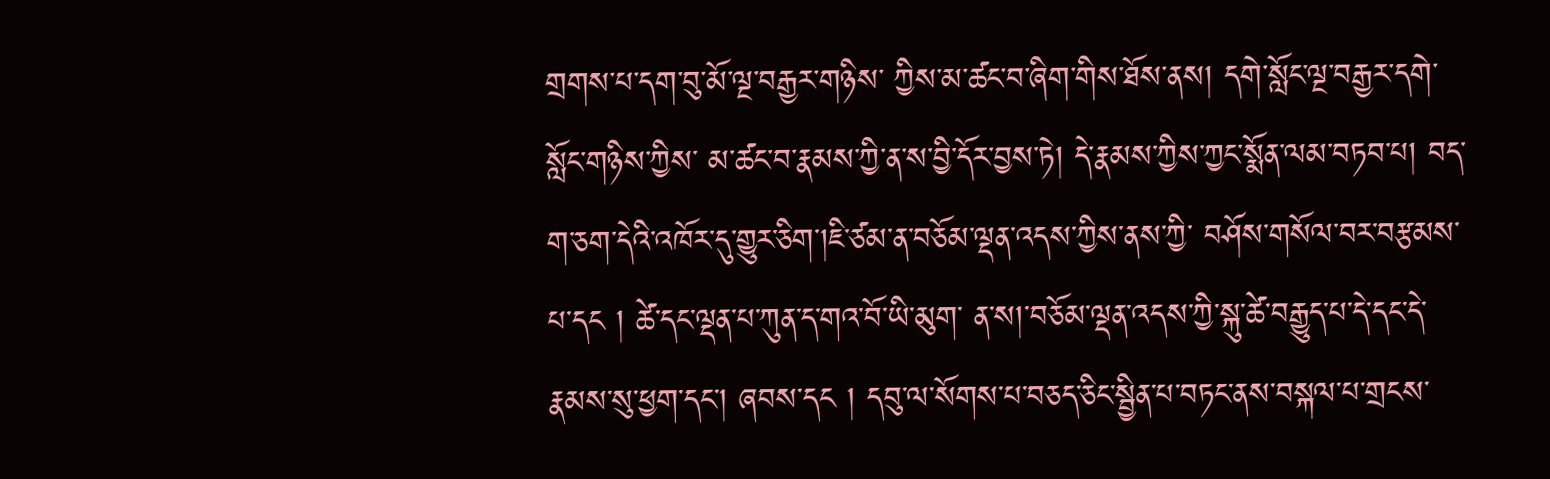གྲགས་པ་དག་བུ་མོ་ལྔ་བརྒྱར་གཉིས་ ཀྱིས་མ་ཚང་བ་ཞིག་གིས་ཐོས་ནས། དགེ་སློང་ལྔ་བརྒྱར་དགེ་སློང་གཉིས་ཀྱིས་ མ་ཚང་བ་རྣམས་ཀྱི་ན་ས་བྱི་དོར་བྱས་ཏེ། དེ་རྣམས་ཀྱིས་ཀྱང་སྨོན་ལམ་བཏབ་པ། བད་ག་ཅག་དེའི་འཁོར་དུ་གྱུར་ཅིག་།ཇི་ཙམ་ན་བཅོམ་ལྡན་འདས་ཀྱིས་ནས་ཀྱི་ བཤོས་གསོལ་བར་བརྩམས་པ་དང ། ཚེ་དང་ལྡན་པ་ཀུན་ད་གའ་བོ་ཡི་མུག་ ན་ས།་བཅོམ་ལྡན་འདས་ཀྱི་སྐུ་ཚེ་བརྒྱུད་པ་དེ་དང་དེ་རྣམས་སུ་ཕྱག་དང་། ཞབས་དང ། དབུ་ལ་སོགས་པ་བཅད་ཅིང་སྦྱིན་པ་བཏང་ནས་བསྐལ་པ་གྲངས་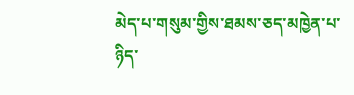མེད་པ་གསུམ་གྱིས་ཐམས་ཅད་མཁྱེན་པ་ཉིད་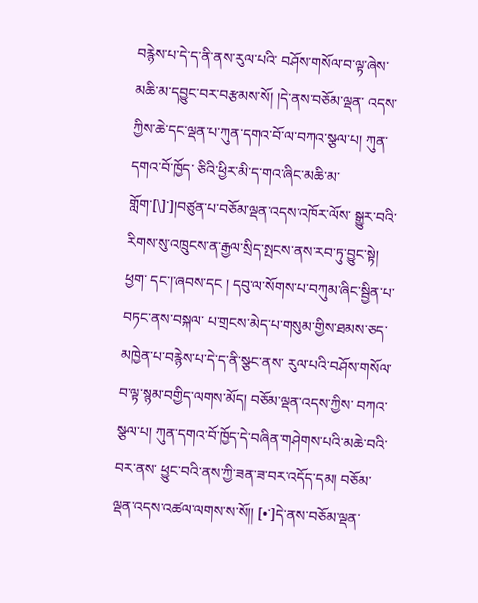བརྙེས་པ་དེ་ད་ནི་ནས་རུལ་པའི་ བཤོས་གསོལ་བ་ལྟ་ཞེས་མཆི་མ་དབྱུང་བར་བརྩམས་སོ། །དེ་ནས་བཅོམ་ལྡན་ འདས་ཀྱིས་ཆེ་དང་ལྡན་པ་ཀུན་དགའ་བོ་ལ་བཀའ་སྩལ་པ། ཀུན་དགའ་བོ་ཁྱོད་ ཅིའི་ཕྱིར་མི་ད་གའ་ཞིང་མཆི་མ་གློག་[\]་]།བཙུན་པ་བཅོམ་ལྡན་འདས་འཁོར་ལོས་ སྒྱུར་བའི་རིགས་སུ་འཁྲུངས་ན་རྒྱལ་སྲིད་སྤངས་ནས་རབ་ཏུ་བྱུང་སྟེ། ཕྱག་ དང་།་ཞབས་དང ། དབུ་ལ་སོགས་པ་བཀུམ་ཞིང་སྦྱིན་པ་བཏང་ནས་བསྐལ་ པ་གྲངས་མེད་པ་གསུམ་གྱིས་ཐམས་ཅད་མཁྱེན་པ་བརྙེས་པ་དེ་ད་ནི་སྩང་ནས་ རུལ་པའི་བཤོས་གསོལ་བ་ལྟ་སྙམ་བགྱིད་ལགས་མོད། བཅོམ་ལྡན་འདས་ཀྱིས་ བཀའ་སྩལ་པ། ཀུན་དགའ་བོ་ཁྱོད་དེ་བཞིན་གཤེགས་པའི་མཆེ་བའི་བར་ནས་ ཕྱུང་བའི་ནས་ཀྱི་ཟན་ཟ་བར་འདོད་དམ། བཅོམ་ལྡན་འདས་འཚལ་ལགས་ས་སོ།། [•་]དེ་ནས་བཅོམ་ལྡན་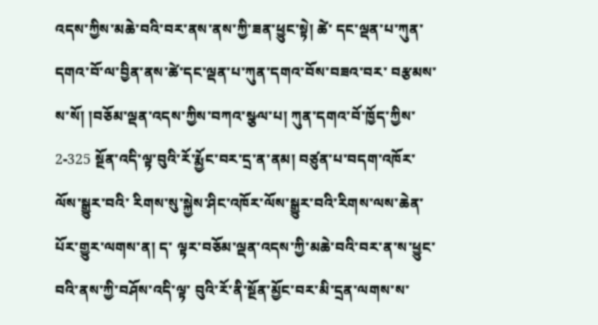འདས་ཀྱིས་མཆེ་བའི་བར་ནས་ནས་ཀྱི་ཟན་ཕྱུང་སྟེ། ཚེ་ དང་ལྡན་པ་ཀུན་དགའ་བོ་ལ་བྱིན་ནས་ཚེ་དང་ལྡན་པ་ཀུན་དགའ་བོས་བཟའ་བར་ བརྩམས་ས་སོ། །བཅོམ་ལྡན་འདས་ཀྱིས་བཀའ་སྩལ་པ། ཀུན་དགའ་བོ་ཁྱོད་ཀྱིས་ 2-325 སྔོན་འདི་ལྟ་བུའི་རོ་རྨྱོང་བར་དྲ་ན་ནམ། བཙུན་པ་བདག་འཁོར་ལོས་སྒྱུར་བའི་ རིགས་སུ་སྐྱེས་ཤིང་འཁོར་ལོས་སྒྱུར་བའི་རིགས་ལས་ཆེན་པོར་གྱུར་ལགས་ན། ད་ ལྟར་བཅོམ་ལྡན་འདས་ཀྱི་མཆེ་བའི་བར་ན་ས་ཕྱུང་བའི་ནས་ཀྱི་བཤོས་འདི་ལྟ་ བུའི་རོ་ནི་སྔོན་མྱོང་བར་མི་དྲན་ལགས་ས་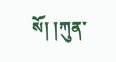སོ། །ཀུན་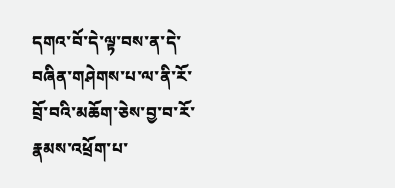དགའ་བོ་དེ་ལྟ་བས་ན་དེ་ བཞིན་གཤེགས་པ་ལ་ནི་རོ་བྲོ་བའི་མཆོག་ཅེས་བྱ་བ་རོ་རྣམས་འཕྲོག་པ་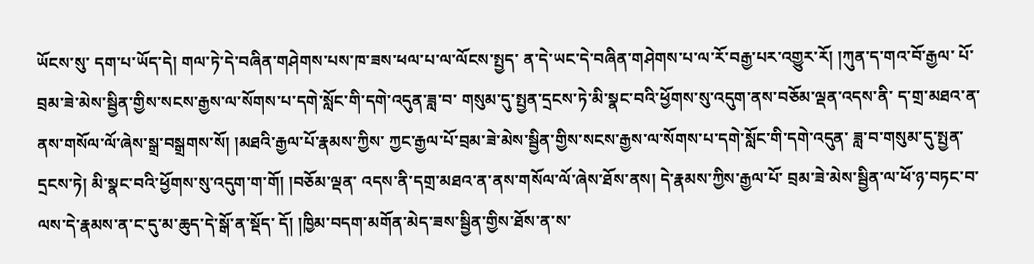ཡོངས་སུ་ དག་པ་ཡོད་དེ། གལ་ཏེ་དེ་བཞིན་གཤེགས་པས་ཁ་ཟས་ཕལ་པ་ལ་ལོངས་སྤྱད་ ན་དེ་ཡང་དེ་བཞིན་གཤེགས་པ་ལ་རོ་བརྒྱ་པར་འགྱུར་རོ། །ཀུན་ད་གའ་བོ་རྒྱལ་ པོ་བྲམ་ཟེ་མེས་སྦྱིན་གྱིས་སངས་རྒྱས་ལ་སོགས་པ་དགེ་སློང་གི་དགེ་འདུན་ཟླ་བ་ གསུམ་དུ་སྤྱན་དྲངས་ཏེ་མི་སྣང་བའི་ཕྱོགས་སུ་འདུག་ནས་བཅོམ་ལྡན་འདས་ནི་ ད་གྲ་མཐའ་ན་ནས་གསོལ་ལོ་ཞེས་སྒྲ་བསྒྲགས་སོ། །མཐའི་རྒྱལ་པོ་རྣམས་ཀྱིས་ ཀྱང་རྒྱལ་པོ་བྲམ་ཟེ་མེས་སྦྱིན་གྱིས་སངས་རྒྱས་ལ་སོགས་པ་དགེ་སློང་གི་དགེ་འདུན་ ཟླ་བ་གསུམ་དུ་སྤྱན་དྲངས་ཏེ། མི་སྣང་བའི་ཕྱོགས་སུ་འདུག་ག་གོ། །བཅོམ་ལྡན་ འདས་ནི་དགྲ་མཐའ་ན་ནས་གསོལ་ལོ་ཞེས་ཐོས་ནས། དེ་རྣམས་ཀྱིས་རྒྱལ་པོ་ བྲམ་ཟེ་མེས་སྦྱིན་ལ་ཕོ་ཉ་བཏང་བ་ལས་དེ་རྣམས་ན་ང་དུ་མ་ཆུད་དེ་སྒོ་ན་སྡོད་ དོ། །ཁྱིམ་བདག་མགོན་མེད་ཟས་སྦྱིན་གྱིས་ཐོས་ན་ས་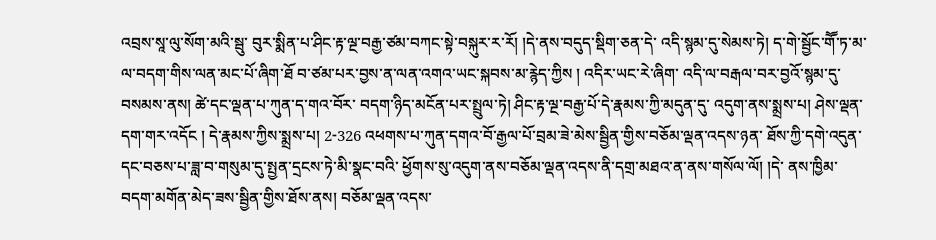འབྲས་སཱ་ལུ་སོག་མའི་སྦུ་ བུར་སྨིན་པ་ཤིང་རྟ་ལྔ་བརྒྱ་ཙམ་བཀང་སྟེ་བསྐུར་ར་རོ། །དེ་ནས་བདུད་སྡིག་ཅན་དེ་ འདི་སྙམ་དུ་སེམས་ཏེ། ད་གེ་སྦྱོང་གཽ་ཏ་མ་ལ་བདག་གིས་ལན་མང་པོ་ཞིག་ཐོ བ་ཙམ་པར་བྱས་ན་ལན་འགའ་ཡང་སྐབས་མ་རྙེད་ཀྱིས ། འདིར་ཡང་རེ་ཞིག་ འདི་ལ་བརྒལ་བར་བྱའོ་སྙམ་དུ་བསམས་ནས། ཚེ་དང་ལྡན་པ་ཀུན་ད་གའ་བོར་ བདག་ཉིད་མངོན་པར་སྤྲུལ་ཏེ། ཤིང་རྟ་ལྔ་བརྒྱ་པོ་དེ་རྣམས་ཀྱི་མདུན་དུ་ འདུག་ནས་སྨྲས་པ། ཤེས་ལྡན་དག་གར་འདོང ། དེ་རྣམས་ཀྱིས་སྨྲས་པ། 2-326 འཕགས་པ་ཀུན་དགའ་བོ་རྒྱལ་པོ་བྲམ་ཟེ་མེས་སྦྱིན་གྱིས་བཅོམ་ལྡན་འདས་ཉན་ ཐོས་ཀྱི་དགེ་འདུན་དང་བཅས་པ་ཟླ་བ་གསུམ་དུ་སྤྱན་དྲངས་ཏེ་མི་སྣང་བའི་ ཕྱོགས་སུ་འདུག་ནས་བཅོམ་ལྡན་འདས་ནི་དགྲ་མཐའ་ན་ནས་གསོལ་ལོ། །དེ་ ནས་ཁྱིམ་བདག་མགོན་མེད་ཟས་སྦྱིན་གྱིས་ཐོས་ནས། བཅོམ་ལྡན་འདས་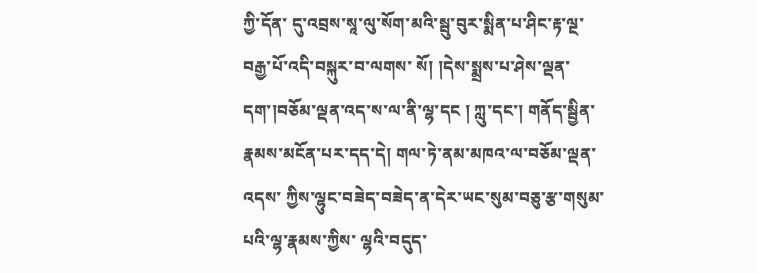ཀྱི་དོན་ དུ་འབྲས་སཱ་ལུ་སོག་མའི་སྦུ་བུར་སྨིན་པ་ཤིང་རྟ་ལྔ་བརྒྱ་པོ་འདི་བསྐུར་བ་ལགས་ སོ། །དེས་སྨྲས་པ་ཤེས་ལྡན་དག་།བཅོམ་ལྡན་འད་ས་ལ་ནི་ལྷ་དང ། ཀླུ་དང་། གནོད་སྦྱིན་རྣམས་མངོན་པར་དད་དེ། གལ་ཏེ་ནམ་མཁའ་ལ་བཅོམ་ལྡན་འདས་ ཀྱིས་ལྷུང་བཟེད་བཟེད་ན་དེར་ཡང་སུམ་བཅུ་རྩ་གསུམ་པའི་ལྷ་རྣམས་ཀྱིས་ ལྷའི་བདུད་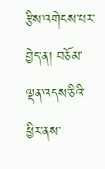རྩིས་འགེངས་པར་བྱེད་ན། བཅོམ་ལྡན་འདས་ཅིའི་ཕྱིར་ནས་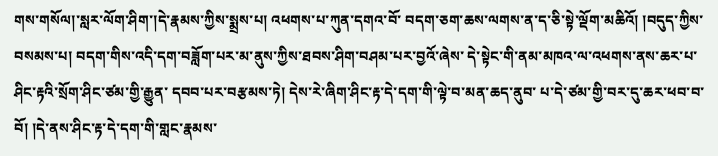གས་གསོལ།་སླར་ལོག་ཤིག་།དེ་རྣམས་ཀྱིས་སྨྲས་པ། འཕགས་པ་ཀུན་དགའ་བོ་ བདག་ཅག་ཆས་ལགས་ན་ད་ཅི་སྟེ་ལྡོག་མཆིའོ། །བདུད་ཀྱིས་བསམས་པ། བདག་གིས་འདི་དག་བཟློག་པར་མ་ནུས་ཀྱིས་ཐབས་ཤིག་བཤམ་པར་བྱའོ་ཞེས་ དེ་སྟེང་གི་ནམ་མཁའ་ལ་འཕགས་ནས་ཆར་པ་ཤིང་རྟའི་སྲོག་ཤིང་ཙམ་གྱི་རྒྱུན་ དབབ་པར་བརྩམས་ཏེ། དེས་རེ་ཞིག་ཤིང་རྟ་དེ་དག་གི་ལྟེ་བ་མན་ཆད་ནུབ་ པ་དེ་ཙམ་གྱི་བར་དུ་ཆར་ཕབ་བ་བོ། །དེ་ནས་ཤིང་རྟ་དེ་དག་གི་གླང་རྣམས་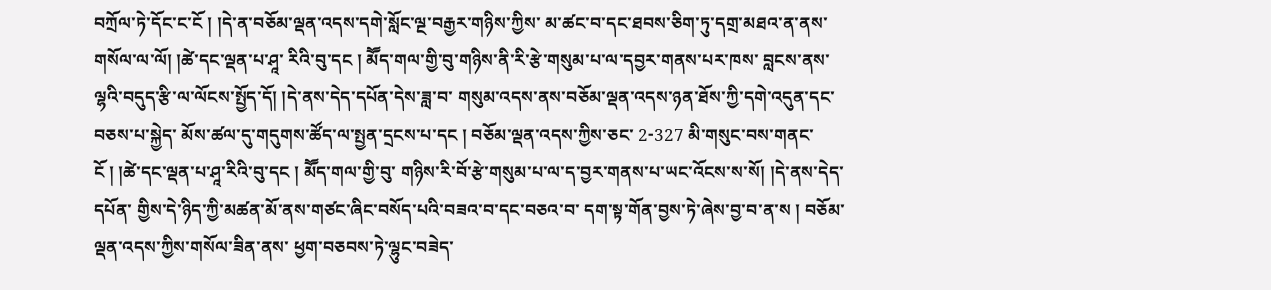བཀྲོལ་ཏེ་དོང་ང་ངོ ། །དེ་ན་བཅོམ་ལྡན་འདས་དགེ་སློང་ལྔ་བརྒྱར་གཉིས་ཀྱིས་ མ་ཚང་བ་དང་ཐབས་ཅིག་ཏུ་དགྲ་མཐའ་ན་ནས་གསོལ་ལ་ལོ། །ཚེ་དང་ལྡན་པ་ཤཱ་ རིའི་བུ་དང ། མཽད་གལ་གྱི་བུ་གཉིས་ནི་རི་རྩེ་གསུམ་པ་ལ་དབྱར་གནས་པར་ཁས་ བླངས་ནས་ལྷའི་བདུད་རྩི་ལ་ལོངས་སྤྱོད་དོ། །དེ་ནས་དེད་དཔོན་དེས་ཟླ་བ་ གསུམ་འདས་ནས་བཅོམ་ལྡན་འདས་ཉན་ཐོས་ཀྱི་དགེ་འདུན་དང་བཅས་པ་སྐྱེད་ མོས་ཚལ་དུ་གདུགས་ཚོད་ལ་སྤྱན་དྲངས་པ་དང ། བཅོམ་ལྡན་འདས་ཀྱིས་ཅང་ 2-327 མི་གསུང་བས་གནང་ངོ ། །ཚེ་དང་ལྡན་པ་ཤཱ་རིའི་བུ་དང ། མཽད་གལ་གྱི་བུ་ གཉིས་རི་བོ་རྩེ་གསུམ་པ་ལ་ད་བྱར་གནས་པ་ཡང་འོངས་ས་སོ། །དེ་ནས་དེད་དཔོན་ གྱིས་དེ་ཉིད་ཀྱི་མཚན་མོ་ནས་གཙང་ཞིང་བསོད་པའི་བཟའ་བ་དང་བཅའ་བ་ དག་སྟ་གོན་བྱས་ཏེ་ཞེས་བྱ་བ་ན་ས ། བཅོམ་ལྡན་འདས་ཀྱིས་གསོལ་ཟིན་ནས་ ཕྱག་བཅབས་ཏེ་ལྷུང་བཟེད་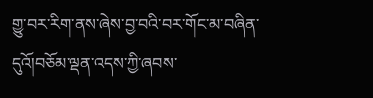གྱུ་བར་རིག་ནས་ཞེས་བྱ་བའི་བར་གོང་མ་བཞིན་ དུའོ།བཅོམ་ལྡན་འདས་ཀྱི་ཞབས་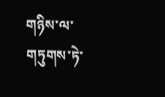གཉིས་ལ་གཏུགས་ཏེ་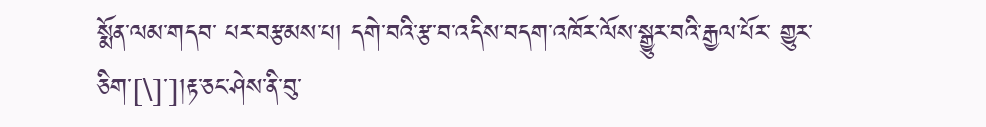སྨོན་ལམ་གདབ་ པར་བརྩམས་པ། དགེ་བའི་རྩ་བ་འདིས་བདག་འཁོར་ལོས་སྒྱུར་བའི་རྒྱལ་པོར་ གྱུར་ཅིག་[\]་]།རྟ་ཅང་ཤེས་ནི་བུ་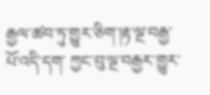རྒྱལ་ཚབ་ཏུ་གྱུར་ཅིག་།རྟ་ལྔ་བརྒྱ་པོ་འདི་དག་ ཀྱང་བུ་ལྔ་བརྒྱར་གྱུར་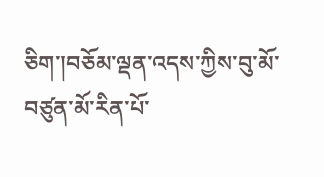ཅིག་།བཅོམ་ལྡན་འདས་ཀྱིས་བུ་མོ་བཙུན་མོ་རིན་པོ་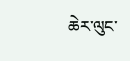ཆེར་ལུང་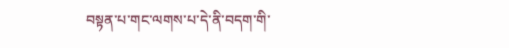བསྟན་པ་གང་ལགས་པ་དེ་ནི་བདག་གི་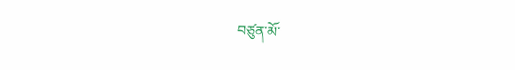བཙུན་མོ་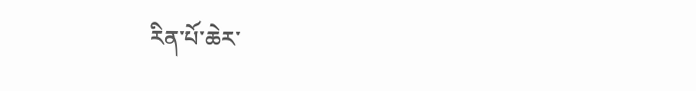རིན་པོ་ཆེར་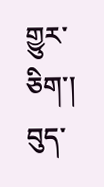གྱུར་ཅིག་། བུད་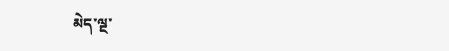མེད་ལྔ་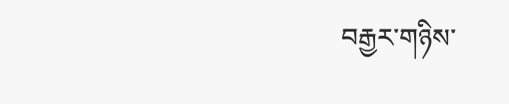བརྒྱར་གཉིས་